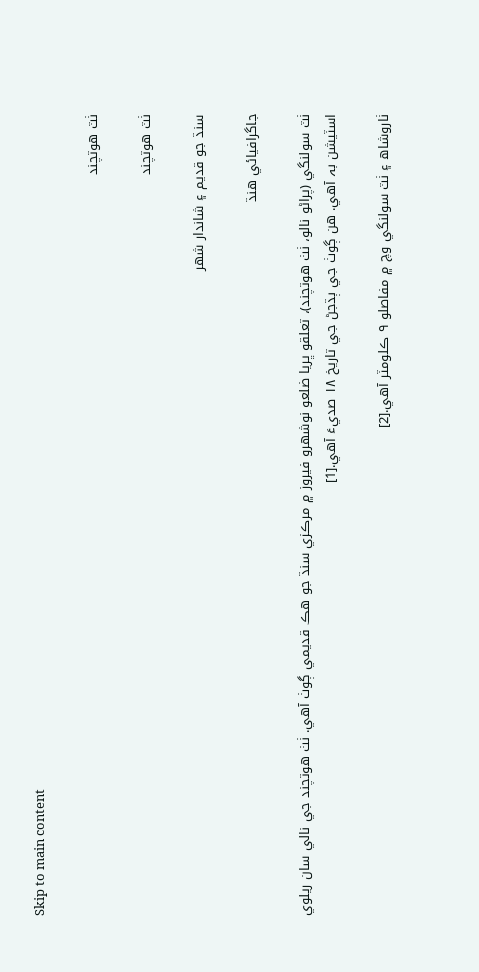Skip to main content

ٺٽ ھوتچند

ٺٽ ھوتچند

سنڌ جو قديم ۽ شاندار شهر

جاگرافيائي ھنڌ

ٺٽ سولنگي (پراڻو نالو، ٺٺ ھوتچند)، تعلقو ڀريا ضلعو نوشھرو فيروز ۾ مرڪزي سنڌ جو ھڪ قديمي ڳوٺ آھي. ٺٺ ھوتچند جي نالي سان ريلوي اسٽيشن بہ آھي. ھن ڳوٺ جي ٻڌجڻ جي تاريخ ١٨ صديءَ آھي.[1]

ٺاروشاھ ۽ ٺٽ سولنگي وچ ۾ مفاصلو ٩ ڪلومٽر آھي.[2]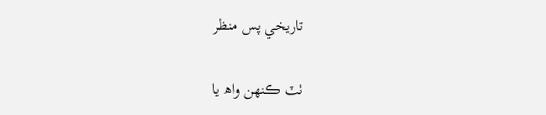تاريخي پس منظر

ٺٽ ڪنهن واھ يا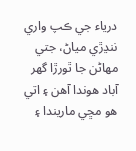درياء جي ڪپ واري ننڍڙي مياڻ، جتي مهاڻن جا ٿورڙا گهر آباد هوندا آھن ۽ اتي هو مڇي ماريندا ۽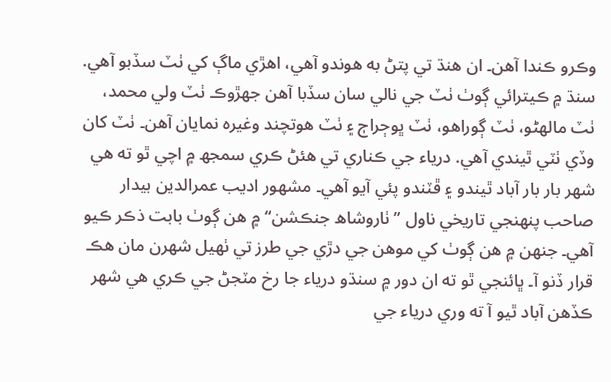وڪرو ڪندا آھن۔ ان هنڌ تي پتڻ به هوندو آھي، اھڙي ماڳ کي ٺٽ سڏبو آھي. سنڌ ۾ ڪيترائي ڳوٺ ٺٽ جي نالي سان سڏبا آھن جهڙوڪ ٺٽ ولي محمد، ٺٽ مالهڻو، ٺٽ ڳوراهو، ٺٽ ڀوڄراڄ ۽ ٺٽ ھوتچند وغيره نمايان آھن۔ ٺٽ کان وڏي ٺٽي ٿيندي آھي. درياء جي ڪناري تي هئڻ ڪري سمجھ ۾ اچي ٿو ته هي شھر بار بار آباد ٿيندو ۽ ڦٽندو پئي آيو آھي۔ مشھور اديب عمرالدين بيدار صاحب پنهنجي تاريخي ناول ”ٺاروشاھ جنڪشن“ ۾ ھن ڳوٺ بابت ذڪر ڪيو آھي۔ جنهن ۾ ھن ڳوٺ کي موهن جي دڙي جي طرز تي ٺھيل شھرن مان هڪ قرار ڏنو آ۔ ڀائنجي ٿو ته ان دور ۾ سنڌو درياء جا رخ مٽجڻ جي ڪري هي شھر ڪڏهن آباد ٿيو آ ته وري درياء جي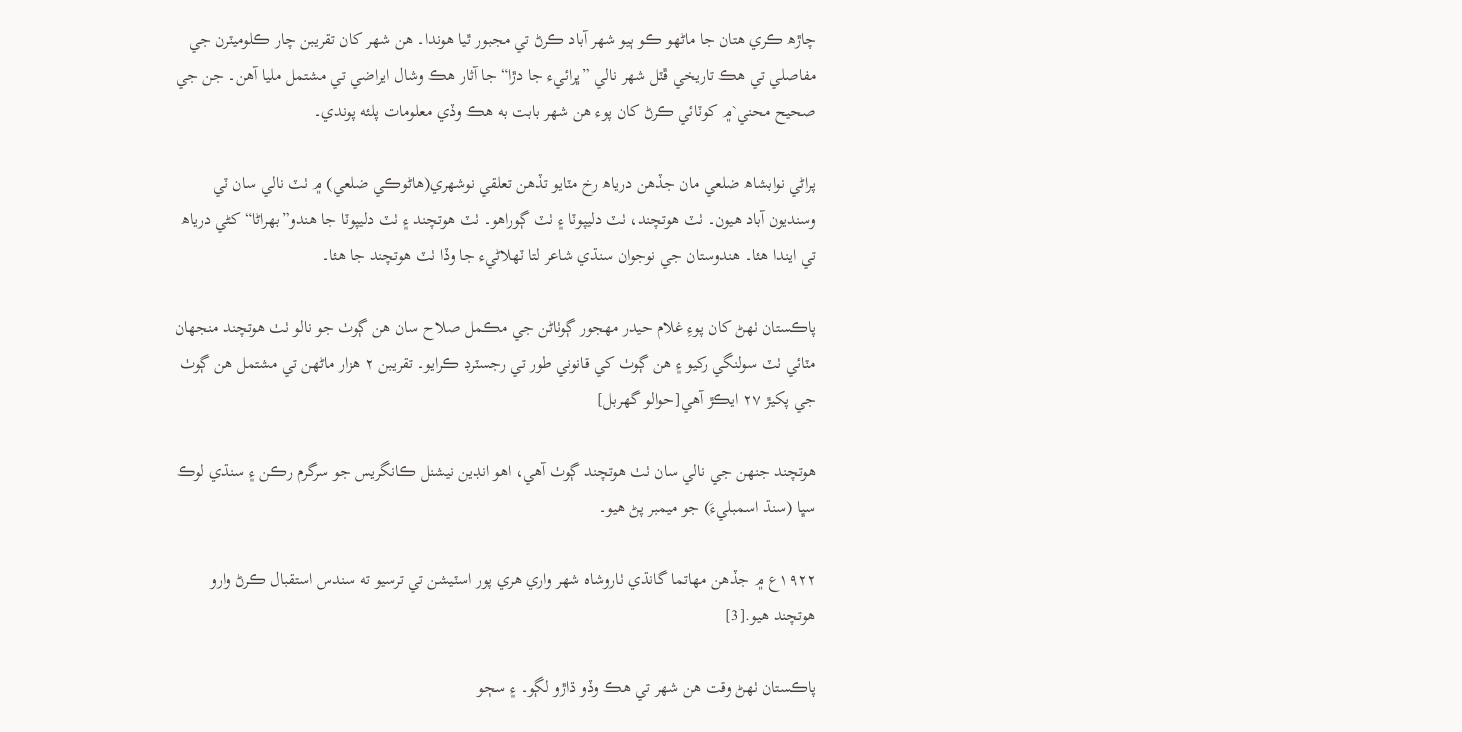چاڙھ ڪري هتان جا ماڻھو ڪو ٻيو شھر آباد ڪرڻ تي مجبور ٿيا هوندا۔ هن شھر کان تقريبن چار ڪلوميٽرن جي مفاصلي تي هڪ تاريخي ڦٽل شھر نالي ”ڀرائيء جا دڙا“ جا آثار هڪ وشال ايراضي تي مشتمل مليا آھن۔ جن جي صحيح محني`۾ کوٽائي ڪرڻ کان پوء ھن شھر بابت به هڪ وڏي معلومات پلئه پوندي۔

پراڻي نوابشاھ ضلعي مان جڏهن درياھ رخ مٽايو تڏهن تعلقي نوشھري(هاڻوڪي ضلعي) ۾ ٺٽ نالي سان ٽي وسنديون آباد هيون۔ ٺٽ ھوتچند، ٺٽ دليپوٽا ۽ ٺٽ ڳوراهو۔ ٺٽ هوتچند ۽ ٺٽ دليپوٽا جا هندو”بهراڻا“ کڻي درياھ تي ايندا هئا۔ هندوستان جي نوجوان سنڌي شاعر لتا ٽھلاڻيء جا وڏا ٺٽ ھوتچند جا هئا۔

پاڪستان ٺھڻ کان پوءِ غلام حيدر مهجور ڳوٺاڻن جي مڪمل صلاح سان هن ڳوٺ جو نالو ٺٺ ھوتچند منجھان مٽائي ٺٽ سولنگي رکيو ۽ هن ڳوٺ کي قانوني طور تي رجسٽرڊ ڪرايو۔ تقريبن ٢ هزار ماڻھن تي مشتمل هن ڳوٺ جي پکيڙ ٢٧ ايڪڙ آھي[حوالو گھربل]

ھوتچند جنھن جي نالي سان ٺٺ هوتچند ڳوٺ آھي، اھو انڊين نيشنل ڪانگريس جو سرگرم رڪن ۽ سنڌي لوڪ سڀا (سنڌ اسمبليءَ) جو ميمبر پڻ ھيو۔

١٩٢٢ع ۾ جڏهن مهاتما گانڌي ٺاروشاه شھر واري هري پور اسٽيشن تي ترسيو ته سندس استقبال ڪرڻ وارو هوتچند هيو.[3]

پاڪستان ٺھڻ وقت هن شھر تي هڪ وڏو ڌاڙو لڳو۔ ۽ سڄو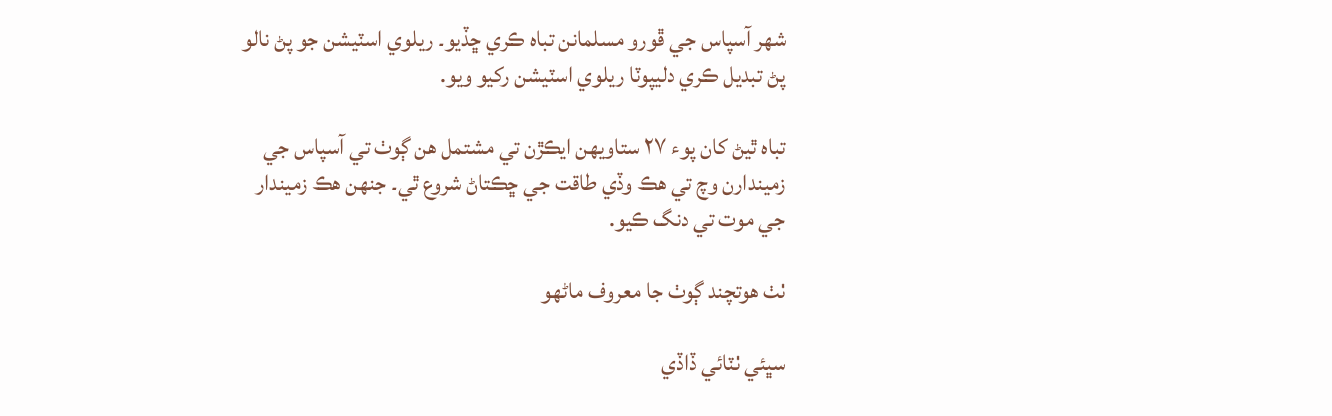شھر آسپاس جي ڦورو مسلمانن تباه ڪري ڇڏيو۔ ريلوي اسٽيشن جو پڻ نالو پڻ تبديل ڪري دليپوٽا ريلوي اسٽيشن رکيو ويو.

تباه ٿيڻ کان پوء ٢٧ ستاويهن ايڪڙن تي مشتمل هن ڳوٺ تي آسپاس جي زميندارن وچ تي هڪ وڏي طاقت جي ڇڪتاڻ شروع ٿي۔ جنهن ھڪ زميندار جي موت تي دنگ ڪيو.

ٺٺ ھوتچند ڳوٺ جا معروف ماڻھو

سڀئي ٺٽائي ڏاڏي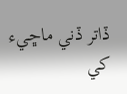ڏاتر ڏني ماڇيء کي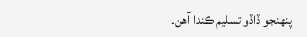پنهنجو ڏاڏو تسليم ڪندا آھن۔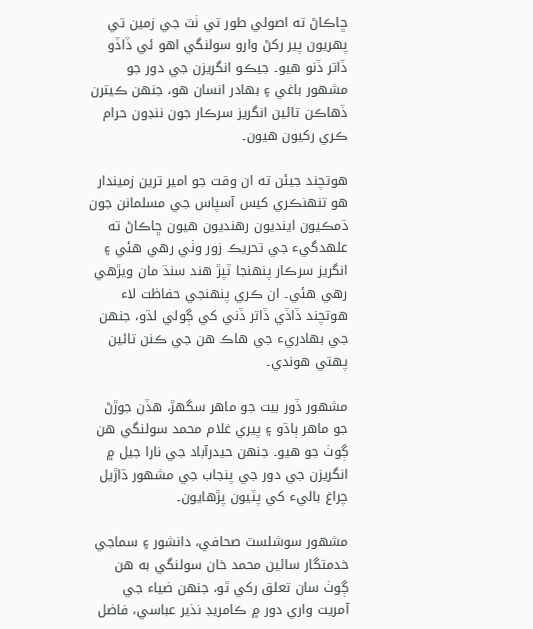ڇاڪاڻ ته اصولي طور تي ٺٽ جي زمين تي پهريون پير رکڻ وارو سولنگي اهو ئي ڏاڏو ڏاتر ڏنو هيو۔ جيڪو انگريزن جي دور جو مشھور باغي ۽ بهادر انسان هو، جنهن ڪيترن ڏهاڪن تائين انگريز سرڪار جون ننڊون حرام ڪري رکيون ھيون۔

هوتچند جيئن ته ان وقت جو امير ترين زميندار هو تنهنڪري کيس آسپاس جي مسلمانن جون ڌمڪيون اينديون رهنديون هيون ڇاڪاڻ ته علھدگيء جي تحريڪ زور وٺي رهي هئي ۽ انگريز سرڪار پنهنجا ٽپڙ هند سنڌ مان ويڙھي رهي هئي۔ ان ڪري پنهنجي حفاظت لاء ھوتچند ڏاڏي ڏاتر ڏني کي ڳولي لڌو، جنهن جي بهادريء جي هاڪ هن جي ڪنن تائين پهتي هوندي۔

مشھور ڏور بيت جو ماهر سگهڙ، هڏن جوڙڻ جو ماهر ٻاڌو ۽ پيري غلام محمد سولنگي هن ڳوٺ جو هيو۔ جنهن حيدرآباد جي نارا جيل ۾ انگريزن جي دور جي پنجاب جي مشھور ڌاڙيل چراغ باليء کي پٽيون پڙھايون۔

مشھور سوشلسٽ صحافي، دانشور ۽ سماجي خدمتگار سائين محمد خان سولنگي به هن ڳوٺ سان تعلق رکي ٿو، جنهن ضياء جي آمريت واري دور ۾ ڪامريڊ نذير عباسي، فاضل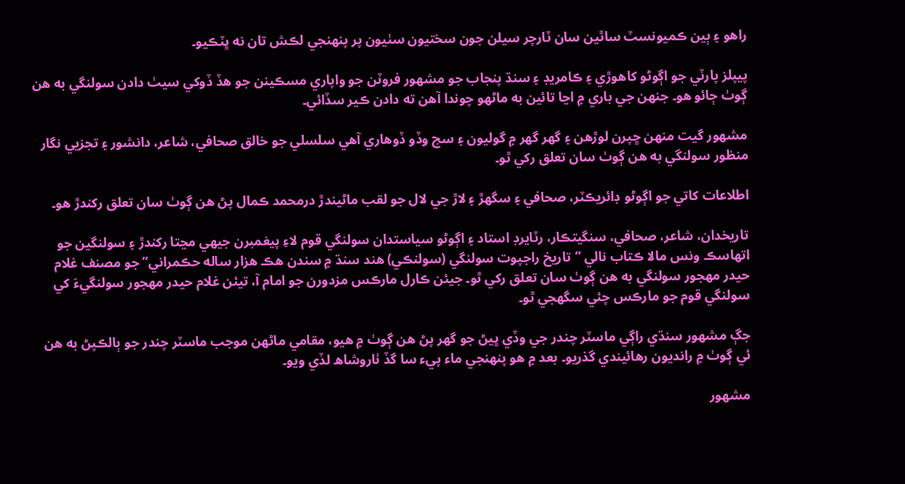راهو ۽ ٻين ڪميونسٽ ساٿين سان ٽارچر سيلن جون سختيون سٺيون پر پنهنجي لڪش تان نه ڀٽڪيو۔

پيپلز پارٽي جو اڳوڻو کاهوڙي ۽ ڪامريڊ ۽ سنڌ پنجاب جو مشھور فروٽن جو واپاري مسڪينن جو هڏ ڏوکي سيٺ دادن سولنگي به هن ڳوٺ ڄائو هو۔ جنهن جي باري ۾ اڃا تائين به ماڻھو چوندا آھن ته دادن ڪير سڏائي۔

مشهور گيت منهن ڇپرن لوڙھن ۽ گهر گهر ۾ گوليون ۽ سچ وڏو ڏوهاري آھي سلسلي جو خالق صحافي، شاعر، دانشور ۽ تجزيي نگار منظور سولنگي به هن ڳوٺ سان تعلق رکي ٿو۔

اطلاعات کاتي جو اڳوڻو ڊائريڪٽر، صحافي ۽ سگهڙ ۽ لاڙ جي لال جو لقب ماڻيندڙ درمحمد ڪمال پڻ ھن ڳوٺ سان تعلق رکندڙ هو۔

تاريخدان، شاعر، صحافي، سنگيتڪار، رٽايرڊ استاد ۽ اڳوڻو سياستدان سولنگي قوم لاءِ پيغمبرن جيهي مڃتا رکندڙ ۽ سولنگين جو اتهاسڪ ونس مالا ڪتاب نالي ”تاريخ راجپوت سولنگي (سولنڪي) هند سنڌ ۾ سندن هڪ هزار ساله حڪمراني“ جو مصنف غلام حيدر مهجور سولنگي به هن ڳوٺ سان تعلق رکي ٿو۔ جيئن ڪارل مارڪس مزدورن جو امام آ، تيئن غلام حيدر مهجور سولنگيءَ کي سولنگي قوم جو مارڪس چئي سگهجي ٿو۔

جڳ مشهور سنڌي راڳي ماسٽر چندر جي وڏي ڀيڻ جو گهر پڻ ھن ڳوٺ ۾ هيو، مقامي ماڻھن موجب ماسٽر چندر جو ٻالڪپڻ به هن ئي ڳوٺ ۾ رانديون رهائيندي گذريو۔ بعد ۾ هو پنهنجي ماء پيء سا گڏ ٺاروشاھ لڏي ويو۔

مشھور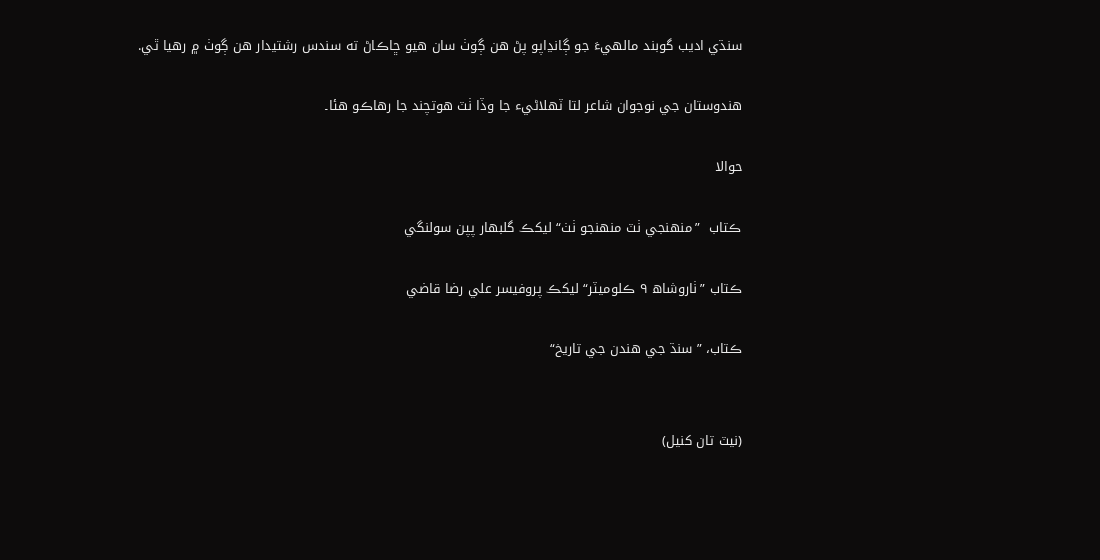سنڌي اديب گوبند مالهيءَ جو ڳانڍاپو پڻ ھن ڳوٺ سان هيو ڇاڪاڻ ته سندس رشتيدار هن ڳوٺ ۾ رهيا ٿي.

هندوستان جي نوجوان شاعر لتا ٽھلاڻيء جا وڏا ٺٽ ھوتچند جا رهاڪو هئا۔

حوالا

ڪتاب  ”منهنجي ٺٽ منهنجو ٺٺ“ ليکڪ گلبهار پپن سولنگي

ڪتاب ”ٺاروشاھ ٩ ڪلوميٽر“ ليکڪ پروفيسر علي رضا قاضي

ڪتاب، ”سنڌ جي هندن جي تاريخ“


(نيٽ تان کنيل)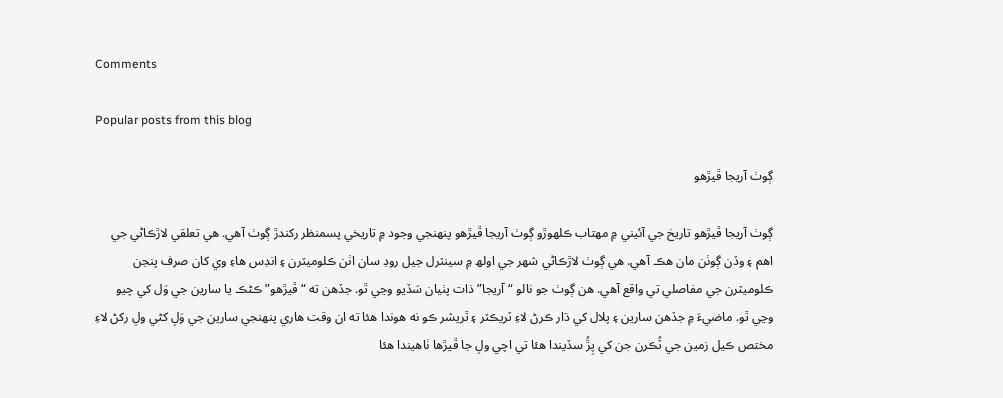Comments

Popular posts from this blog

ڳوٺ آريجا ڦيڙھو

ڳوٺ آريجا ڦيڙھو تاريخ جي آئيني ۾ مھتاب ڪلھوڙو ڳوٺ آريجا ڦيڙھو پنھنجي وجود ۾ تاريخي پسمنظر رکندڙ ڳوٺ آهي. هي تعلقي لاڙڪاڻي جي اهم ۽ وڏن ڳوٺن مان هڪ آهي. هي ڳوٺ لاڙڪاڻي شھر جي اولھ ۾ سينٽرل جيل روڊ سان اٺن ڪلوميٽرن ۽ انڊس هاءِ وي کان صرف پنجن ڪلوميٽرن جي مفاصلي تي واقع آهي. هن ڳوٺ جو نالو “آريجا” ذات پٺيان سَڏيو وڃي ٿو. جڏهن ته “ڦيڙهو” ڪڻڪ يا سارين جي وَل کي چيو وڃي ٿو. ماضيءَ ۾ جڏهن سارين ۽ پلال کي ڌار ڪرڻ لاءِ ٽريڪٽر ۽ ٿريشر ڪو نه هوندا هئا ته ان وقت ھاري پنھنجي سارين جي وَلِ کڻي ولِ رکڻ لاءِ مختص ڪيل زمين جي ٽُڪرن جن کي پِڙُ سڏيندا هئا تي اچي ولِ جا ڦيڙها ٺاهيندا هئا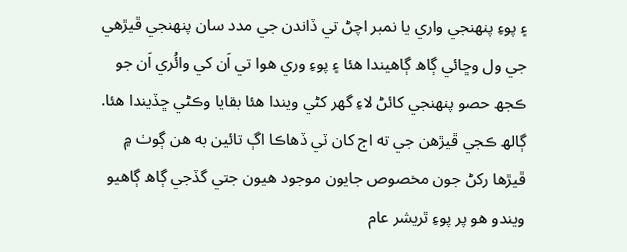۽ پوءِ پنھنجي واري يا نمبر اچڻ تي ڏاندن جي مدد سان پنھنجي ڦيڙھي جي ول وڇائي ڳاھ ڳاهيندا هئا ۽ پوءِ وري هوا تي اَن کي وائُري اَن جو ڪجھ حصو پنهنجي کائڻ لاءِ گهر کڻي ويندا هئا بقايا وڪڻي ڇڏيندا هئا. ڳالھ ڪجي ڦيڙهن جي ته اڄ کان ٽي ڏهاڪا اڳ تائين به هن ڳوٺ ۾ ڦيڙها رکڻ جون مخصوص جايون موجود هيون جتي گڏجي ڳاھ ڳاهيو ويندو هو پر پوءِ ٿريشر عام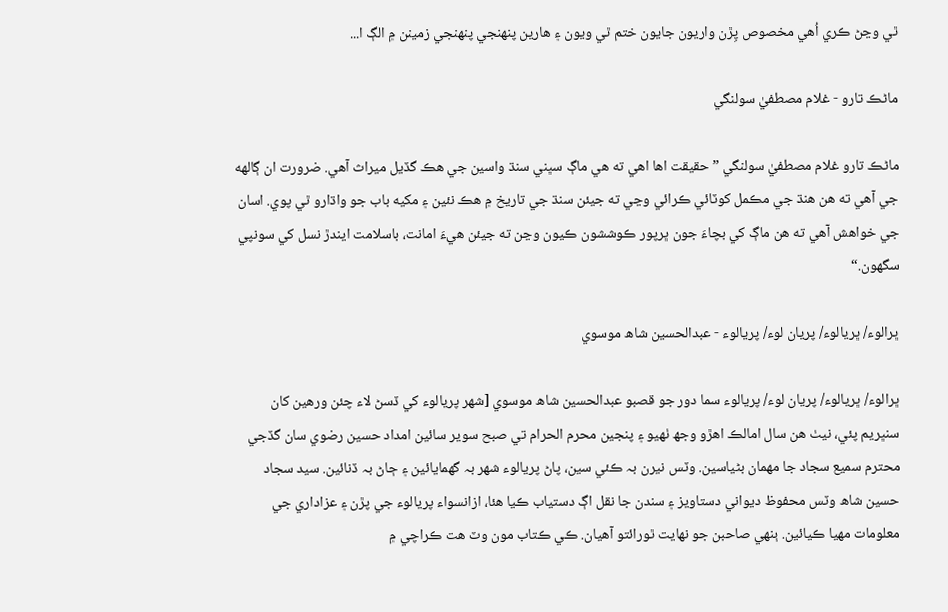ٿي وڃڻ ڪري اُهي مخصوص پِڙن واريون جايون ختم ٿي ويون ۽ هارين پنهنجي پنهنجي زمينن ۾ الڳ ا...

ماڻڪ تارو - غلام مصطفيٰ سولنگي

ماڻڪ تارو غلام مصطفيٰ سولنگي ”حقيقت اها اهي ته هي ماڳ سڀني سنڌ واسين جي هڪ گڏيل ميراث آهي. ضرورت ان ڳالهه جي آهي ته هن هنڌ جي مڪمل کوٽائي ڪرائي وڃي ته جيئن سنڌ جي تاريخ ۾ هڪ نئين ۽ مکيه باب جو واڌارو ٿي پوي. اسان جي خواهش آهي ته هن ماڳ کي بچاءَ جون ڀرپور ڪوششون ڪيون وڃن ته جيئن هيءَ امانت، باسلامت ايندڙ نسل کي سونپي سگهون.“

ڀرالوء/ ڀريالوء/ پريان لوء/ پريالوء - عبدالحسين شاھ موسوي

ڀرالوء/ ڀريالوء/ پريان لوء/ پريالوء سما دور جو قصبو عبدالحسين شاھ موسوي [شھر پريالوء کي ڏسڻ لاء چئن ورهين کان سنڀريم پئي، نيٺ هن سال امالڪ اهڙو وجھ ٺھيو ۽ پنجين محرم الحرام تي صبح سوير سائين امداد حسين رضوي سان گڏجي محترم سميع سجاد جا مھمان بڻياسين. وٽس نيرن بہ ڪئي سين، پاڻ پريالوء شھر بہ گھمايائين ۽ ڄاڻ بہ ڏنائين. سيد سجاد حسين شاھ وٽس محفوظ ديواني دستاويز ۽ سندن جا نقل اڳ دستياب ڪيا هئا، ازانسواء پريالوء جي پڙن ۽ عزاداري جي معلومات مھيا ڪيائين. ٻنھي صاحبن جو نھايت ٿورائتو آهيان. ڪي ڪتاب مون وٽ هت ڪراچي ۾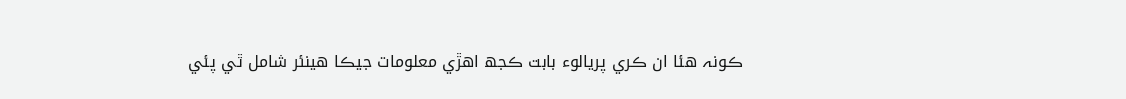ڪونہ هئا ان ڪري پريالوء بابت ڪجھ اهڙي معلومات جيڪا هينئر شامل ٿي پئي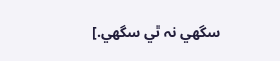سگھي نہ ٿي سگھي.]